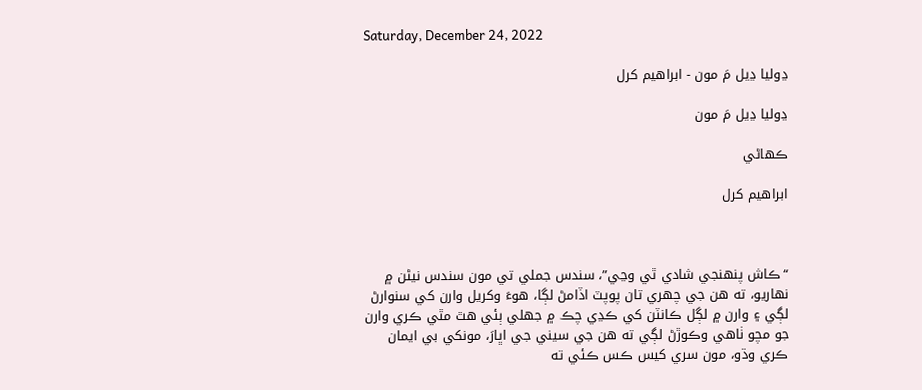Saturday, December 24, 2022

ڍوليا ڍيل مَ مون - ابراھيم کرل

ڍوليا ڍيل مَ مون

ڪھاڻي

ابراھيم کرل



“ڪاش پنھنجي شادي ٿي وڃي”، سندس جملي تي مون سندس نيڻن ۾ نھاريو، ته ھن جي چھري تان پوپٽ اڏامڻ لڳا، ھوءَ وکريل وارن کي سنوارڻ لڳي ۽ وارن ۾ لڳل ڪانٽن کي ڪڍي چڪ ۾ جھلي ٻئي ھٿ مٿي ڪري وارن جو مچو ٺاھي وڪوڙڻ لڳي ته ھن جي سيني جي اڀارَ، مونکي بي ايمان ڪري وڌو، مون سري کيس ڪس ڪئي ته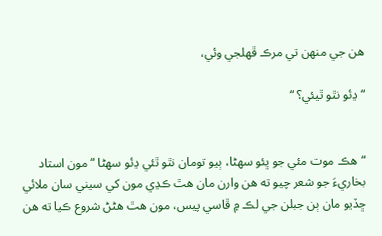ھن جي منھن تي مرڪ ڦھلجي وئي،

“ڍئو نٿو ٿيئي؟ “


“ھڪ موت مئي جو ڀئو سھڻا، ٻيو تومان نٿو ٿئي ڍئو سھڻا “مون استاد بخاريءَ جو شعر چيو ته ھن وارن مان ھٿ ڪڍي مون کي سيني سان ملائي ڇڏيو مان ٻن جبلن جي لڪ ۾ ڦاسي پيس، مون ھٿ ھڻڻ شروع ڪيا ته ھن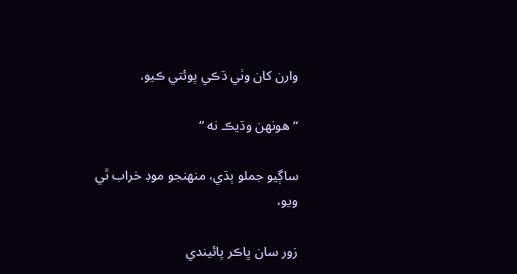وارن کان وٺي ڌڪي پوئتي ڪيو.

“ھونھن وڌيڪ نه “

ساڳيو جملو ٻڌي، منھنجو موڊ خراب ٿي ويو،

زور سان ڀاڪر پائيندي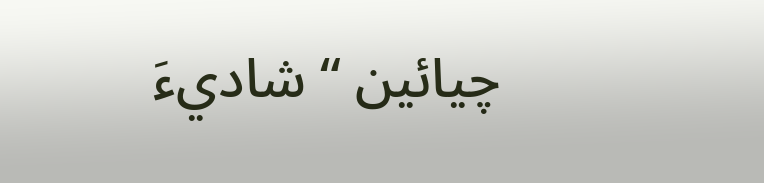چيائين “ شاديءَ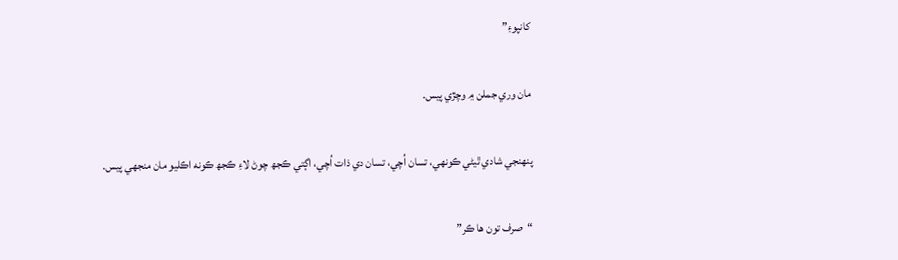کانپوءِ”

مان وري جملن ۾ وچڙي پيس.

پنھنجي شادي ٿيڻي ڪونھي، تسان اُچي، تسان دي ذات اُچي، اڳتي ڪجھ چوڻ لاءِ ڪجھ ڪونه اڪليو مان منجھي پيس.

“صرف تون ھا ڪر”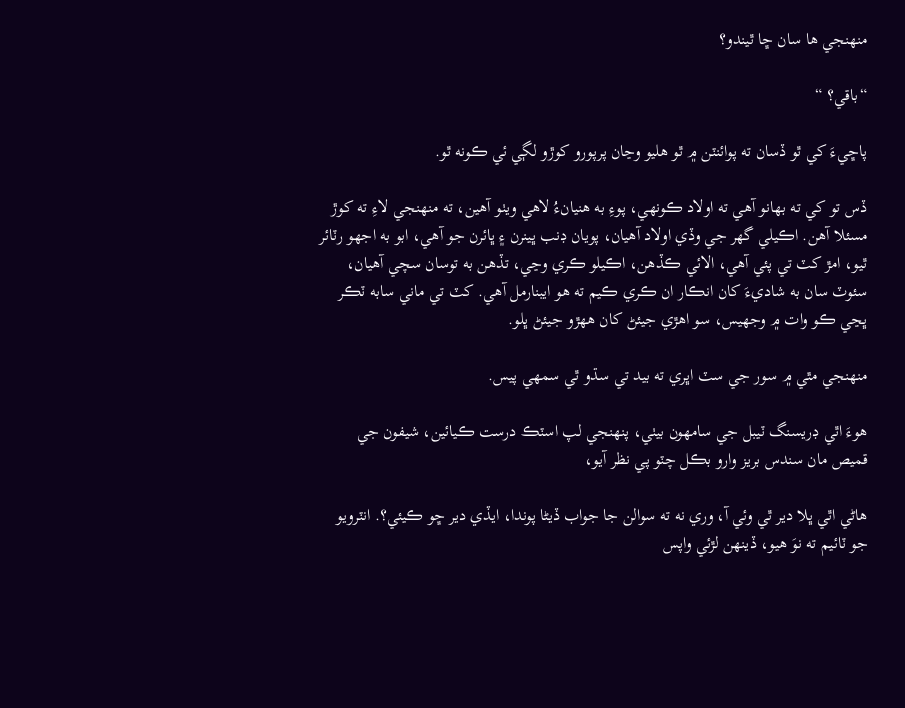منھنجي ھا سان ڇا ٿيندو؟

“باقي؟ “

پاڇيءَ کي ٿو ڏسان ته پوائنٽن ۾ ٿو ھليو وڃان پرپورو کوڙو لڳي ئي ڪونه ٿو.

ڏس تو کي ته بھانو آھي ته اولاد ڪونھي، پوءِ به ھنيانءُ لاھي ويٺو آھين، ته منھنجي لاءِ ته کوڙ مسئلا آھن. اڪيلي گھر جي وڏي اولاد آھيان، پويان ڊنب ڀينرن ۽ ڀائرن جو آھي، ابو به اجھو رٽائر ٿيو، امڙ کٽ تي پئي آھي، الائي ڪڏھن، اڪيلو ڪري وڃي، تڏھن به توسان سچي آھيان، سئوٽ سان به شاديءَ کان انڪار ان ڪري ڪيم ته ھو ايبنارمل آھي. کٽ تي ماني سابه ٽڪر ڀڃي ڪو وات ۾ وجھيس، سو اھڙي جيئڻ کان ھھڙو جيئڻ ڀلو.

منھنجي مٿي ۾ سور جي سٽ اڀري ته بيد تي سڌو ٿي سمھي پيس.

ھوءَ اٿي ڊريسنگ ٽيبل جي سامھون بيٺي، پنھنجي لپ اسٽڪ درست ڪيائين، شيفون جي قميص مان سندس بريز وارو بڪل چٽو پي نظر آيو،

ھاڻي اٿي ڀلا دير ٿي وئي آ، وري نه ته سوالن جا جواب ڏيڻا پوندا، ايڏي دير ڇو ڪيئي؟. انٽرويو جو ٽائيم ته نوَ ھيو، ڏينھن لڙئي واپس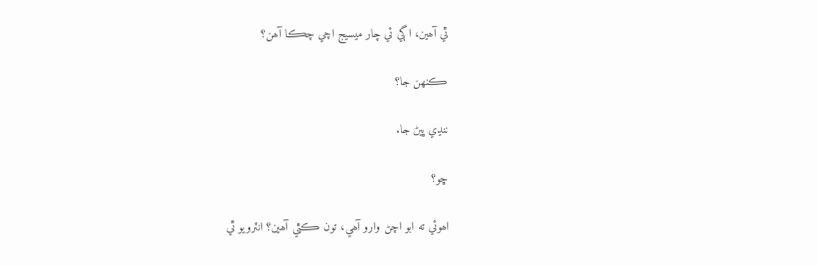ٿي آھين، اڳي ئي چار ميسيج اچي چڪا آھن؟

ڪنھن جا؟

ننڍي ڀيڻ جا.

ڇو؟

اھوئي ته ابو اچڻ وارو آھي، تون ڪٿي آھين؟ انٽرويو ٿي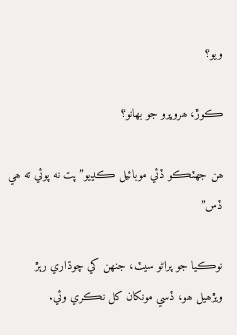ويو؟

ڪوڙ، ھروڀرو جو بھانو؟

ھن جھٽڪو ڏئي موبائيل ڪڍيو”پت نه پوئي ته ھي ڏس”

نوڪيا جو پراڻو سيٽ، جنھن کي چوڌاري رٻڙ ويڙھيل ھو، ڏسي مونکان کل نڪري وئي.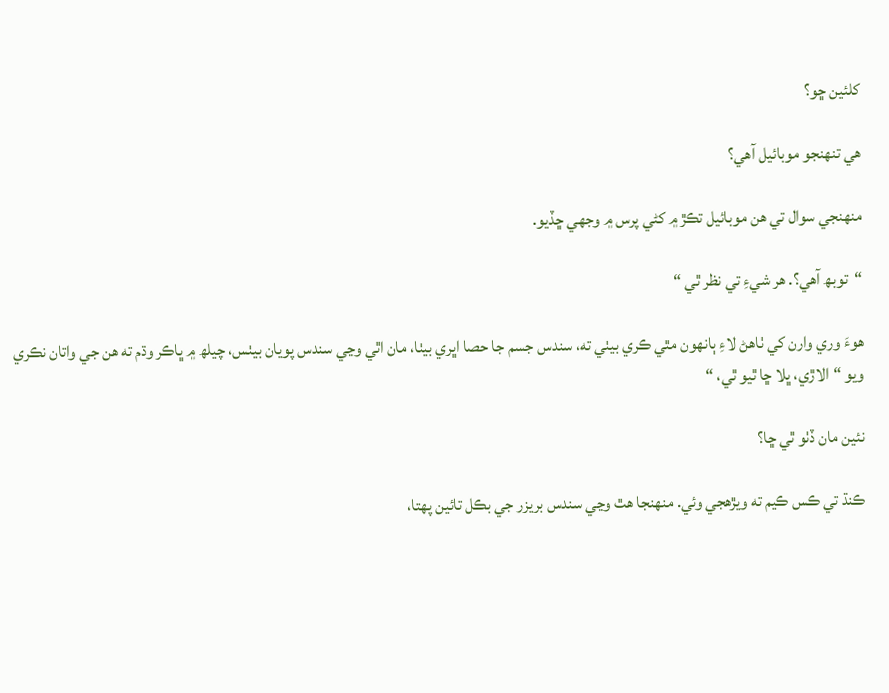کلئين ڇو؟

ھي تنھنجو موبائيل آھي؟

منھنجي سوال تي ھن موبائيل تڪڙ ۾ کڻي پرس ۾ وجھي ڇڏيو.

“توبھ آھي؟. ھر شيءِ تي نظر ٿي “

ھوءَ وري وارن کي ٺاھڻ لاءِ ٻانھون مٿي ڪري بيٺي ته، سندس جسم جا حصا اڀري بيٺا، مان اٿي وڃي سندس پويان بيٺس، چيلھ ۾ ڀاڪر وڌم ته ھن جي واتان نڪري ويو “الاڙي، ڀلا ڇا ٿيو ٿي، “

نئين مان ڏٺو ٿي ڇا؟

ڪنڌ تي ڪس ڪيم ته ويڙھجي وئي. منھنجا ھٿ وڃي سندس بريزر جي بڪل تائين پھتا،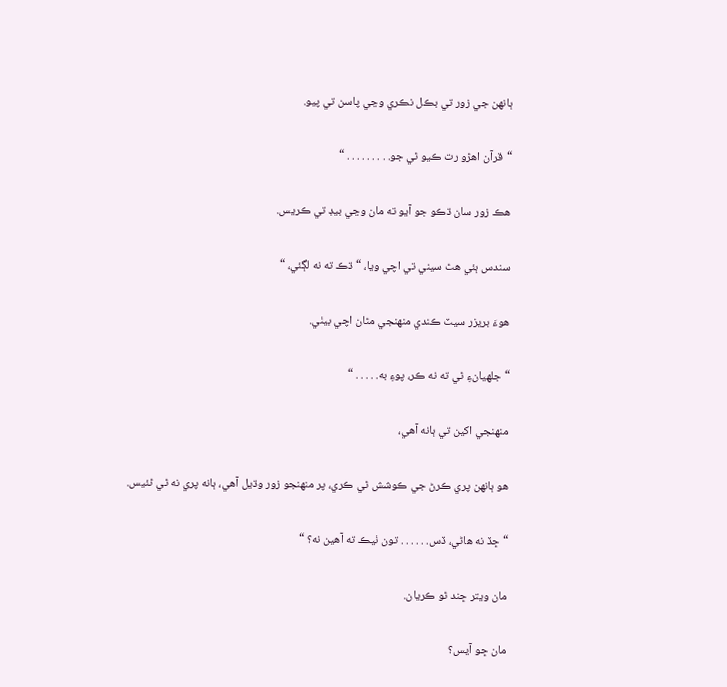ٻانھن جي زور تي بڪل نڪري وڃي پاسن تي پيو.

“قرآن اھڙو رت ڪيو ٿي جو. . . . . . . . . “

ھڪ زور سان ڌڪو جو آيو ته مان وڃي بيڊ تي ڪريس.

سندس ٻئي ھٿ سيني تي اچي ويا، “ڌڪ ته نه لڳئي، “

ھوءَ بريزر سيٽ ڪندي منھنجي مٿان اچي بيٺي.

“جلھيانءِ ٿي ته نه ڪر، پوءِ به. . . . . “

منھنجي اکين تي ٻانه آھي،

ھو ٻانھن پري ڪرڻ جي ڪوشش ٿي ڪري، پر منھنجو زور وڌيل آھي، ٻانه پري نه ٿي ٿئيس.

“ڇڏ نه ھاڻي، ڏس. . . . . . تون ٺيڪ ته آھين نه؟ “

مان ويتر ڇند ٿو ڪريان.

مان ڇو آيس؟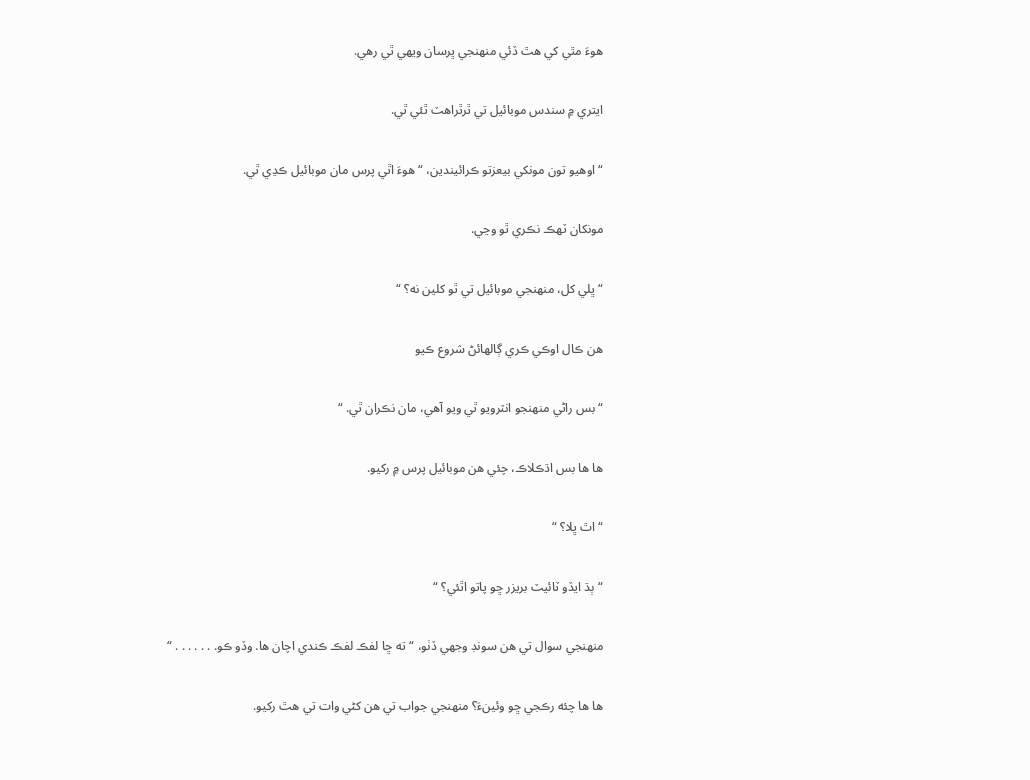ھوءَ مٿي کي ھٿ ڏئي منھنجي ڀرسان ويھي ٿي رھي.

ايتري ۾ سندس موبائيل تي ٿرٿراھٽ ٿئي ٿي.

“اوھيو تون مونکي بيعزتو ڪرائيندين، “ھوءَ اٿي پرس مان موبائيل ڪڍي ٿي.

مونکان ٽھڪ نڪري ٿو وڃي.

“ڀلي کل، منھنجي موبائيل تي ٿو کلين نه؟ “

ھن ڪال اوڪي ڪري ڳالھائڻ شروع ڪيو

“بس راڻي منھنجو انٽرويو ٿي ويو آھي، مان نڪران ٿي. “

ھا ھا بس اڌڪلاڪ، چئي ھن موبائيل پرس ۾ رکيو.

“اٿ ڀلا؟ “

“ٻڌ ايڏو ٽائيٽ بريزر ڇو پاتو اٿئي؟ “

منھنجي سوال تي ھن سونڊ وجھي ڏٺو، “ته ڇا لفڪ لفڪ ڪندي اچان ھا. وڏو ڪو. . . . . . . “

ھا ھا چئه رڪجي ڇو وئينءَ؟ منھنجي جواب تي ھن کڻي وات تي ھٿ رکيو.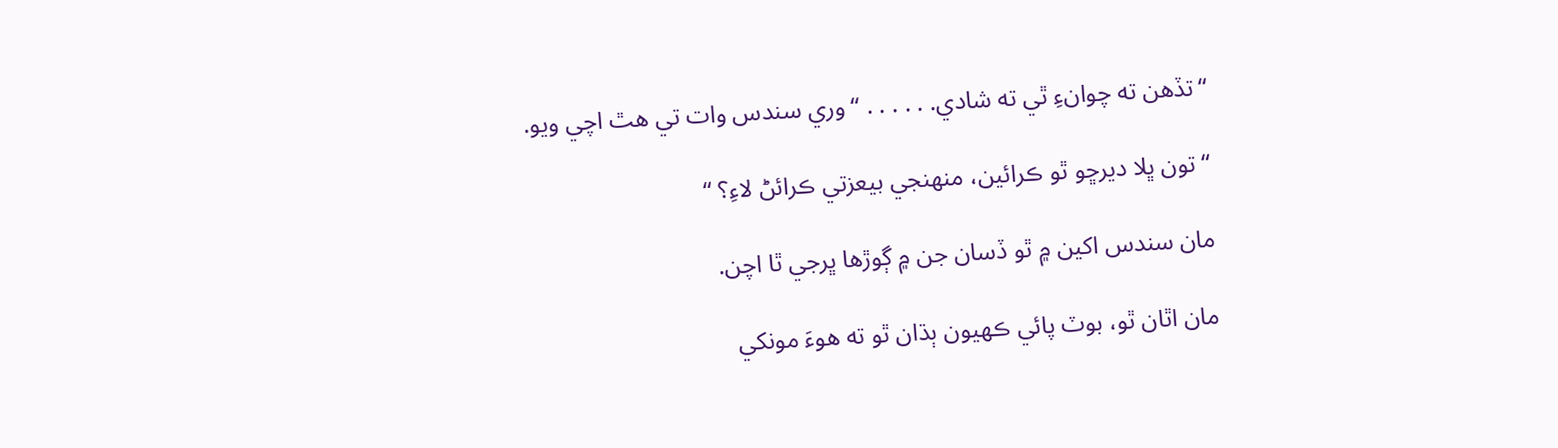“تڏھن ته چوانءِ ٿي ته شادي. . . . . . “وري سندس وات تي ھٿ اچي ويو.

“تون ڀلا ديرڇو ٿو ڪرائين، منھنجي بيعزتي ڪرائڻ لاءِ؟ “

مان سندس اکين ۾ ٿو ڏسان جن ۾ ڳوڙھا ڀرجي ٿا اچن.

مان اٿان ٿو، بوٽ پائي ڪھيون ٻڌان ٿو ته ھوءَ مونکي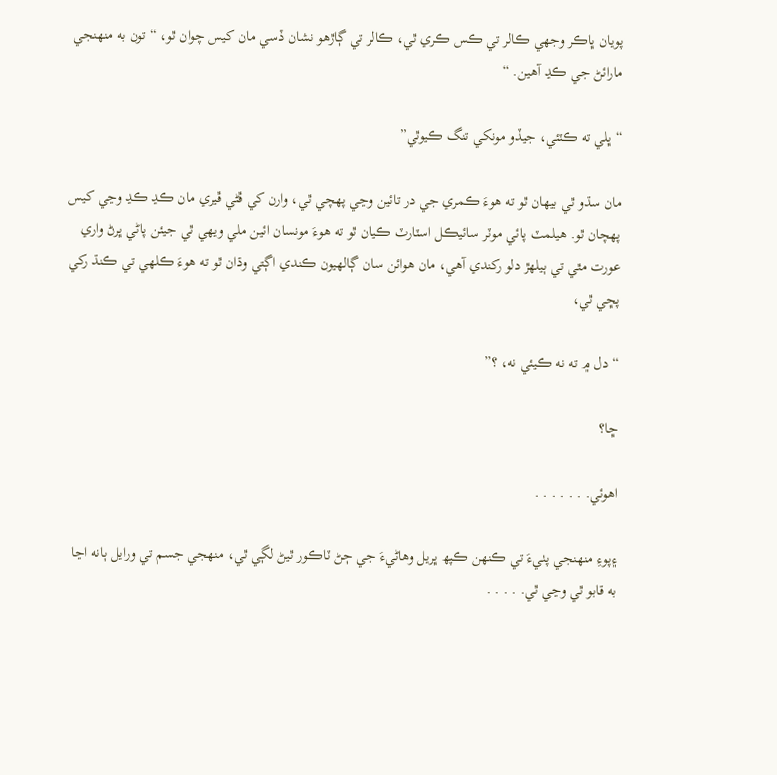پويان ڀاڪر وجھي ڪالر تي ڪس ڪري ٿي، ڪالر تي ڳاڙھو نشان ڏسي مان کيس چوان ٿو، “تون به منھنجي مارائڻ جي ڪڍ آھين. “

“ڀلي ته ڪٽئي، جيڏو مونکي تنگ ڪيوٿي”

مان سڌو ٿي بيھان ٿو ته ھوءَ ڪمري جي در تائين وڃي پھچي ٿي، وارن کي ڦڻي ڦيري مان ڪڍ ڪڍ وڃي کيس پھچان ٿو. ھيلمٽ پائي موٽر سائيڪل اسٽارٽ ڪيان ٿو ته ھوءَ مونسان ائين ملي ويھي ٿي جيئن پاڻي ڀرڻ واري عورت مٿي تي ٻيلھڙ دلو رکندي آھي، مان ھوائن سان ڳالھيون ڪندي اڳتي وڌان ٿو ته ھوءَ ڪلھي تي ڪنڌ رکي پڇي ٿي،

“دل ۾ ته نه ڪيئي نه، ؟”

ڇا؟

اھوئي. . . . . . .

۽پوءِ منھنجي پٺيءَ تي ڪنھن ڪپھ ڀريل وھاڻيءَ جي ڄڻ ٽاڪور ٿيڻ لڳي ٿي، منھجي جسم تي ورايل ٻانه اڃا به قابو ٿي وڃي ٿي. . . . .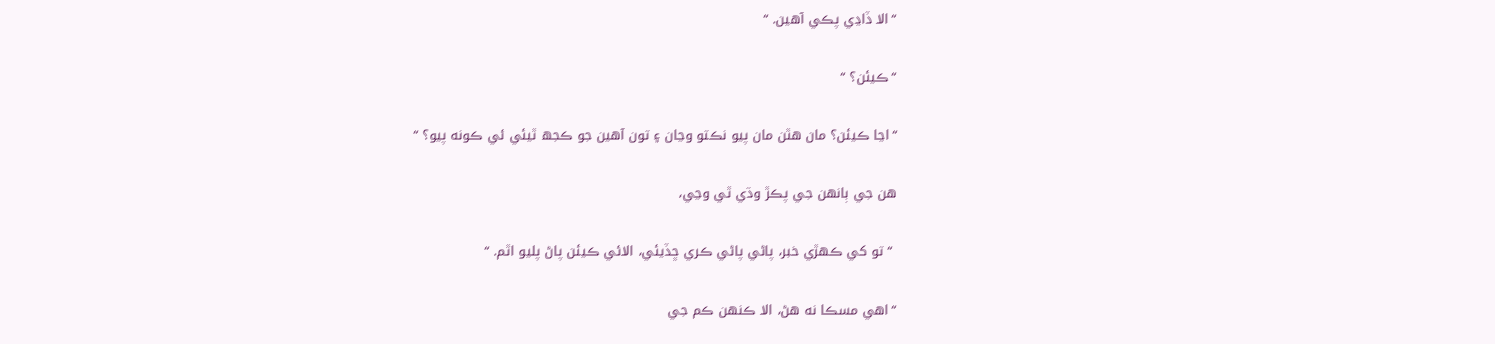“الا ڏاڍي پڪي آھين. “

“ڪيئن؟ “

“اڃا ڪيئن؟ مان ھٿن مان پيو نڪتو وڃان ۽ تون آھين جو ڪجھ ٿيئي ئي ڪونه پيو؟ “

ھن جي ٻانھن جي پڪڙ وڌي ٿي وڃي،

 “تو کي ڪھڙي خبر، پاڻي پاڻي ڪري ڇڏيئي، الائي ڪيئن پاڻ پليو اٿم. “

“اھي مسڪا نه ھڻ، الا ڪنھن ڪم جي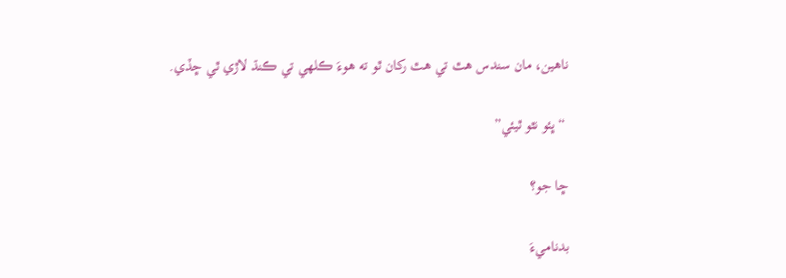ناھين، مان سندس ھٿ تي ھٿ رکان ٿو ته ھوءَ ڪلھي تي ڪنڌ لاڙي ٿي ڇڏي.

 “ڀئو نٿو ٿيئي”

ڇا جو؟

بدناميءَ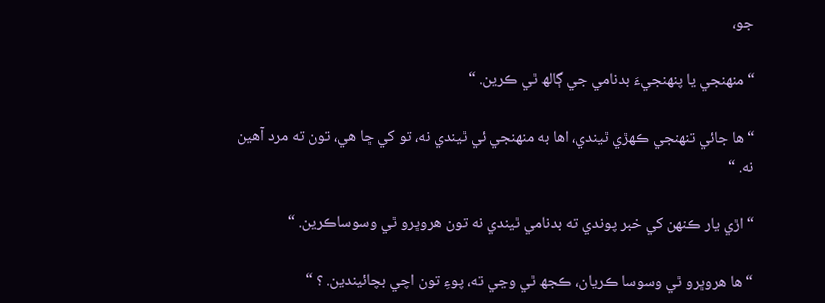جو،

“منھنجي يا پنھنجيءَ بدنامي جي ڳالھ ٿي ڪرين. “

“ھا جائي تنھنجي ڪھڙي ٿيندي، اھا به منھنجي ئي ٿيندي نه، تو کي ڇا ھي، تون ته مرد آھين نه. “

“اڙي يار ڪنھن کي خبر پوندي ته بدنامي ٿيندي نه تون ھروڀرو ٿي وسوساڪرين. “

“ھا ھروڀرو ٿي وسوسا ڪريان، ڪجھ ٿي وڃي ته، پوءِ تون اچي بچائيندين. ؟ “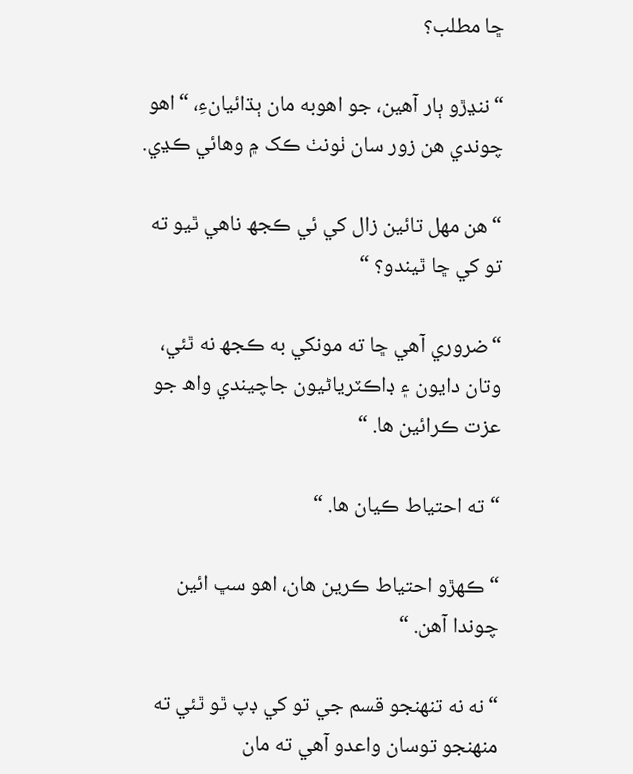ڇا مطلب؟

“ننڍڙو ٻار آھين، جو اھوبه مان ٻڌائيانءِ، “اھو چوندي ھن زور سان ٺونٺ ڪک ۾ وھائي ڪڍي.

“ھن مھل تائين زال کي ئي ڪجھ ناھي ٿيو ته تو کي ڇا ٿيندو؟ “

“ضروري آھي ڇا ته مونکي به ڪجھ نه ٿئي، وتان دايون ۽ ڊاڪٽرياڻيون جاچيندي واھ جو عزت ڪرائين ھا. “

“ته احتياط ڪيان ھا. “

“ڪھڙو احتياط ڪرين ھان، اھو سڀ ائين چوندا آھن. “

“نه نه تنھنجو قسم جي تو کي ڊپ ٿو ٿئي ته منھنجو توسان واعدو آھي ته مان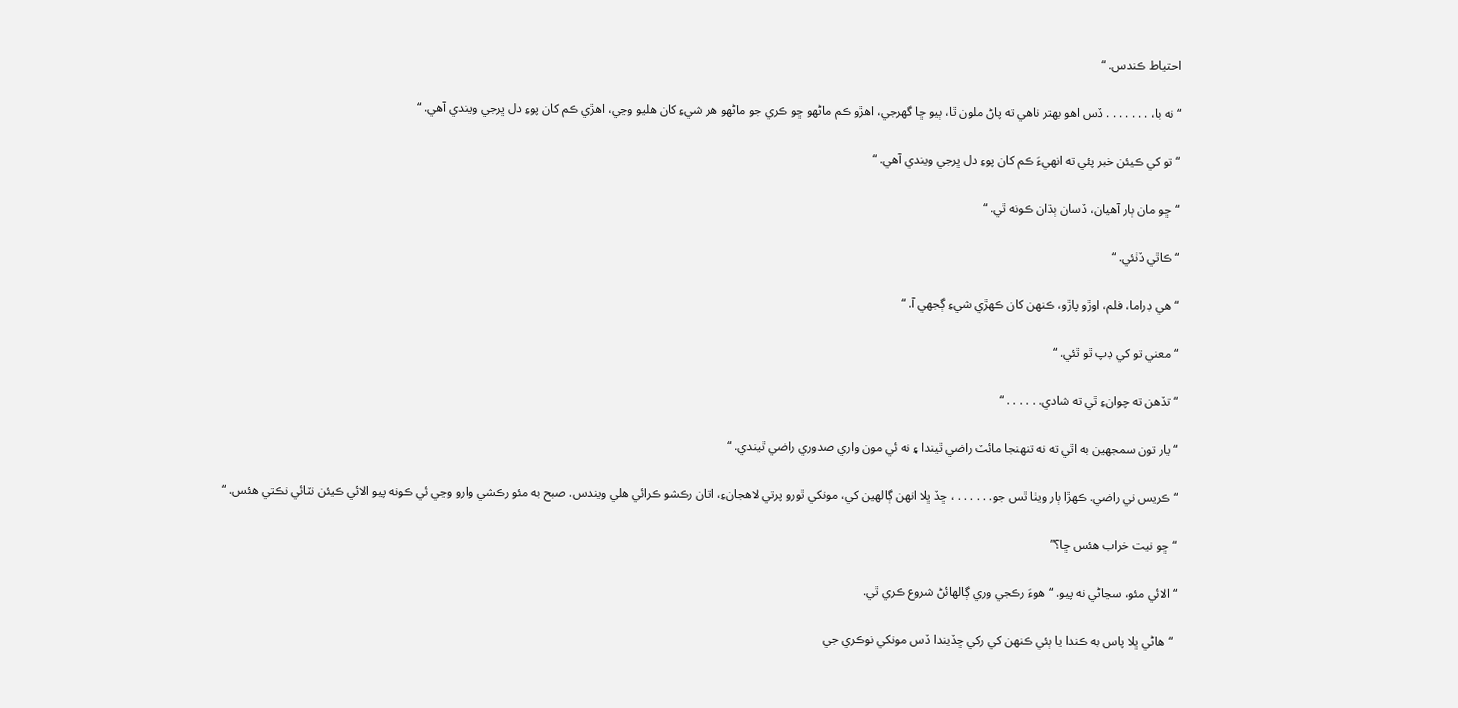احتياط ڪندس. “

“نه با، . . . . . . . ڏس اھو بھتر ناھي ته پاڻ ملون ٿا، ٻيو ڇا گھرجي، اھڙو ڪم ماڻھو ڇو ڪري جو ماڻھو ھر شيءِ کان ھليو وڃي، اھڙي ڪم کان پوءِ دل ڀرجي ويندي آھي. “

“تو کي ڪيئن خبر پئي ته انھيءَ ڪم کان پوءِ دل ڀرجي ويندي آھي. “

“ڇو مان ٻار آھيان، ڏسان ٻڌان ڪونه ٿي. “

“ڪاٿي ڏٺئي. “

“ھي ڊراما، فلم، اوڙو پاڙو، ڪنھن کان ڪھڙي شيءِ ڳجھي آ. “

“معني تو کي ڊپ ٿو ٿئي. “

“تڏھن ته چوانءِ ٿي ته شادي. . . . . . “

“يار تون سمجھين به اٿي ته نه تنھنجا مائٽ راضي ٿيندا ۽ نه ئي مون واري صدوري راضي ٿيندي. “

“ڪريس ني راضي. ڪھڙا ٻار ويٺا ٿس جو. . . . . . ، ڇڏ ڀلا انھن ڳالھين کي، مونکي ٿورو پرتي لاھجانءِ، اتان رڪشو ڪرائي ھلي ويندس. صبح به مئو رڪشي وارو وڃي ئي ڪونه پيو الائي ڪيئن نٽائي نڪتي ھئس. “

“ڇو نيت خراب ھئس ڇا؟”

“الائي مئو، سڃاڻي نه پيو. “ھوءَ رڪجي وري ڳالھائڻ شروع ڪري ٿي.

 “ھاڻي ڀلا پاس به ڪندا يا ٻئي ڪنھن کي رکي ڇڏيندا ڏس مونکي نوڪري جي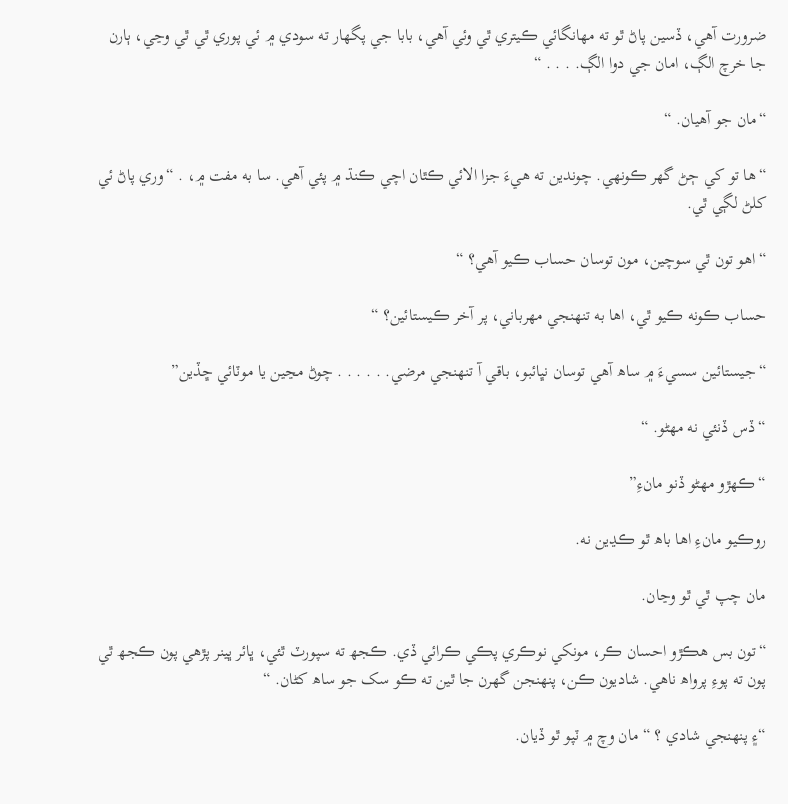ضرورت آھي، ڏسين پاڻ ٿو ته مھانگائي ڪيتري ٿي وئي آھي، بابا جي پگھار ته سودي ۾ ئي پوري ٿي ٿي وڃي، ٻارن جا خرچ الڳ، امان جي دوا الڳ. . . . “

“مان جو آھيان. “

“ھا تو کي ڄڻ گھر ڪونھي. چوندين ته ھيءَ جزا الائي ڪٿان اچي ڪنڌ ۾ پئي آھي. سا به مفت ۾، . “وري پاڻ ئي کلڻ لڳي ٿي.

“اھو تون ٿي سوچين، مون توسان حساب ڪيو آھي؟ “

حساب ڪونه ڪيو ٿي، اھا به تنھنجي مھرباني، پر آخر ڪيستائين؟ “

“جيستائين سسيءَ ۾ ساھ آھي توسان نڀائبو، باقي آ تنھنجي مرضي. . . . . . چوڻ مڃين يا موٽائي ڇڏين”

“ڏس ڏنئي نه مھڻو. “

“ڪھڙو مھڻو ڏنو مانءِ”

روڪيو مانءِ اھا باھ ٿو ڪڍين نه.

مان چپ ٿي ٿو وڃان.

“تون بس ھڪڙو احسان ڪر، مونکي نوڪري پڪي ڪرائي ڏي. ڪجھ ته سپورٽ ٿئي، ڀائر ڀينر پڙھي پون ڪجھ ٿي پون ته پوءِ پرواھ ناھي. شاديون ڪن، پنھنجن گھرن جا ٿين ته ڪو سک جو ساھ کڻان. “

“۽ پنھنجي شادي ؟ “ مان وچ ۾ ٽپو ٿو ڏيان.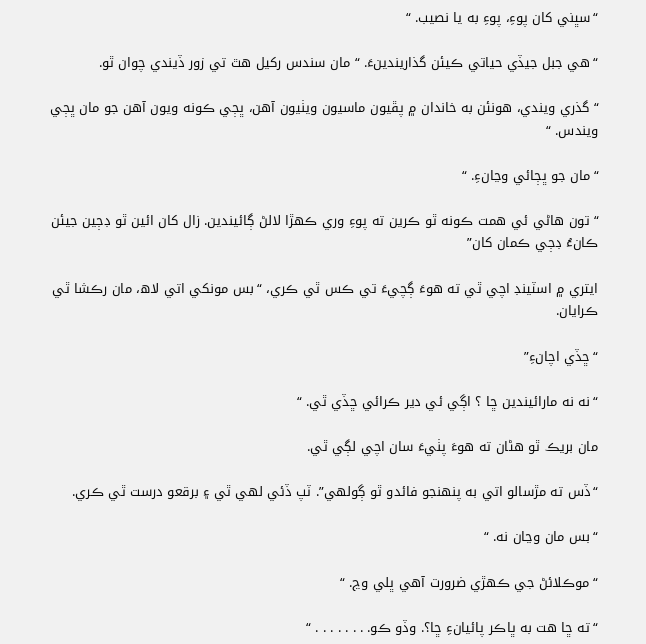“سڀني کان پوءِ، پوءِ به يا نصيب. “

“ھي جبل جيڏي حياتي ڪيئن گذاريندينءَ. “ مان سندس رکيل ھٿ تي زور ڏيندي چوان ٿو.

“گذري ويندي، ھونئن به خاندان ۾ پڦيون ماسيون ويٺيون آھن، ڀڄي ڪونه ويون آھن جو مان ڀڄي ويندس. “

“مان جو ڀڄائي وڃانءِ. “

“تون ھاڻي ئي ھمت ڪونه ٿو ڪرين ته پوءِ وري ڪھڙا لالڻ ڳائيندين. زال کان ائين ٿو ڊڄين جيئن ڪانءُ ڊڄي ڪمان کان”

ايتري ۾ اسٽينڊ اچي ٿي ته ھوءَ ڳچيءَ تي ڪس ٿي ڪري، “بس مونکي اتي لاھ، مان رڪشا ٿي ڪرايان.

“ڇڏي اچانءِ”

“نه نه مارائيندين ڇا ؟ اڳي ئي دير ڪرائي ڇڏي ٿي. “

مان بريڪ ٿو ھڻان ته ھوءَ پٺيءَ سان اچي لڳي ٿي.

“ڏس ته مڙسالو اتي به پنھنجو فائدو ٿو ڳولھي”. ٽپ ڏئي لھي ٿي ۽ برقعو درست ٿي ڪري.

“بس مان وڃان نه. “

“موڪلائڻ جي ڪھڙي ضرورت آھي ڀلي وڃ. “

“ته ڇا ھت به ڀاڪر پائيانءِ ڇا؟. وڏو ڪو. . . . . . . . “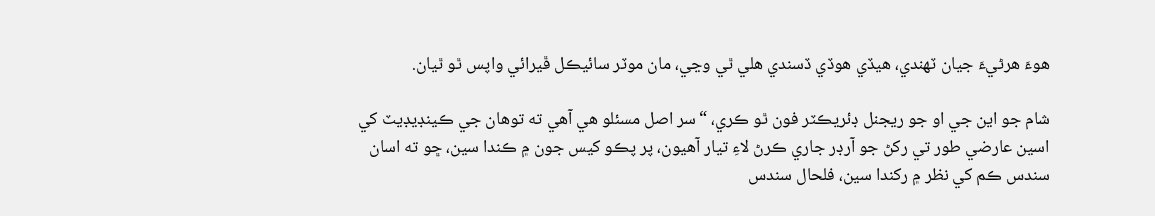ھوءَ ھرڻيءَ جيان ٽھندي، ھيڏي ھوڏي ڏسندي ھلي ٿي وڃي، مان موٽر سائيڪل ڦيرائي واپس ٿو ٿيان.

شام جو اين جي او جو ريجنل ڊئريڪٽر فون ٿو ڪري، “سر اصل مسئلو ھي آھي ته توھان جي ڪينڊيڊيٽ کي اسين عارضي طور تي رکڻ جو آرڊر جاري ڪرڻ لاءِ تيار آھيون، پر پڪو کيس جون ۾ ڪندا سين، ڇو ته اسان سندس ڪم کي نظر ۾ رکندا سين، فلحال سندس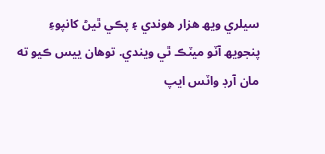سيلري ويھ ھزار ھوندي ۽ پڪي ٿيڻ کانپوءِ پنجويھ آٽو ميٽڪ ٿي ويندي. توھان ييس ڪيو ته مان آرڊ واٽس ايپ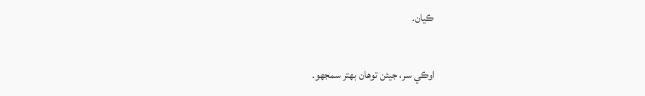ڪيان.

اوڪي سر، جيئن توھان بھتر سمجھو.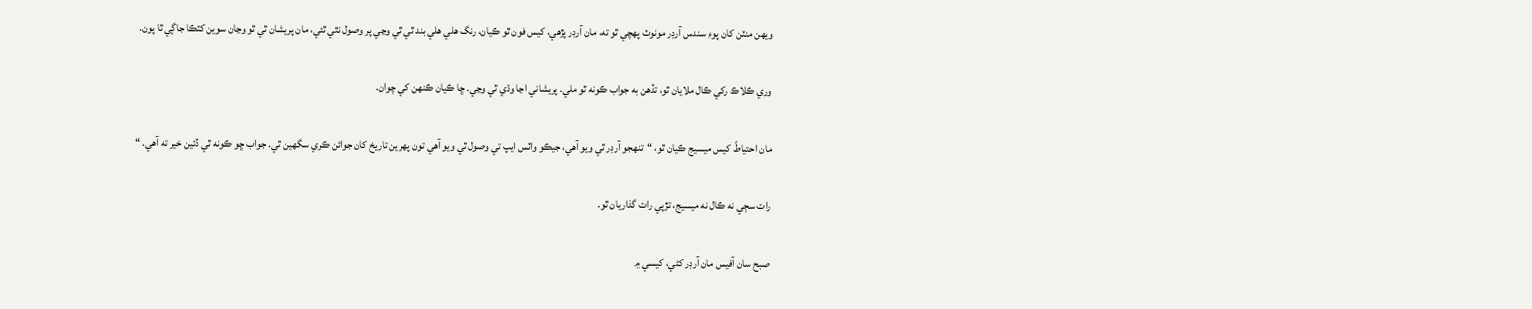ويھن منٽن کان پوءِ سندس آرڊر مونوٽ پھچي ٿو ته، مان آرڊر پڙھي، کيس فون ٿو ڪيان، رنگ ھلي ھلي بند ٿي ٿي وڃي پر وصول نٿي ٿئي، مان پريشان ٿي ٿو وڃان سوين کٽڪا جاڳي ٿا پون.

وري ڪلاڪ رکي ڪال ملايان ٿو، تڏھن به جواب ڪونه ٿو ملي. پريشاني اڃا وڌي ٿي وڃي. ڇا ڪيان ڪنھن کي چوان.

مان احتياطً کيس ميسيج ڪيان ٿو، “تنھجو آرڊر ٿي ويو آھي، جيڪو واٽس ايپ تي وصول ٿي ويو آھي تون پھرين تاريخ کان جوائن ڪري سگھين ٿي. جواب ڇو ڪونه ٿي ڏئين خير ته آھي. “

رات سڄي نه ڪال نه ميسيج، تڙپي رات گذاريان ٿو.

صبح سان آفيس مان آرڊر کڻي، کيسي ۾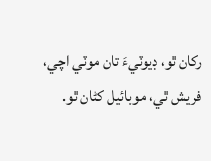رکان ٿو، ڊيوٽيءَ تان موٽي اچي، فريش ٿي، موبائيل کڻان ٿو.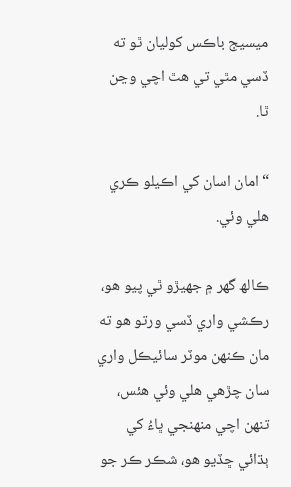ميسيج باڪس کوليان ٿو ته ڏسي مٿي تي ھٿ اچي وڃن ٿا.

“امان اسان کي اڪيلو ڪري ھلي وئي.

ڪالھ گھر ۾ جھيڙو ٿي پيو ھو، رڪشي واري ڏسي ورتو ھو ته مان ڪنھن موٽر سائيڪل واري سان چڙھي ھلي وئي ھئس، تنھن اچي منھنجي ڀاءُ کي ٻڌائي ڇڏيو ھو، شڪر ڪر جو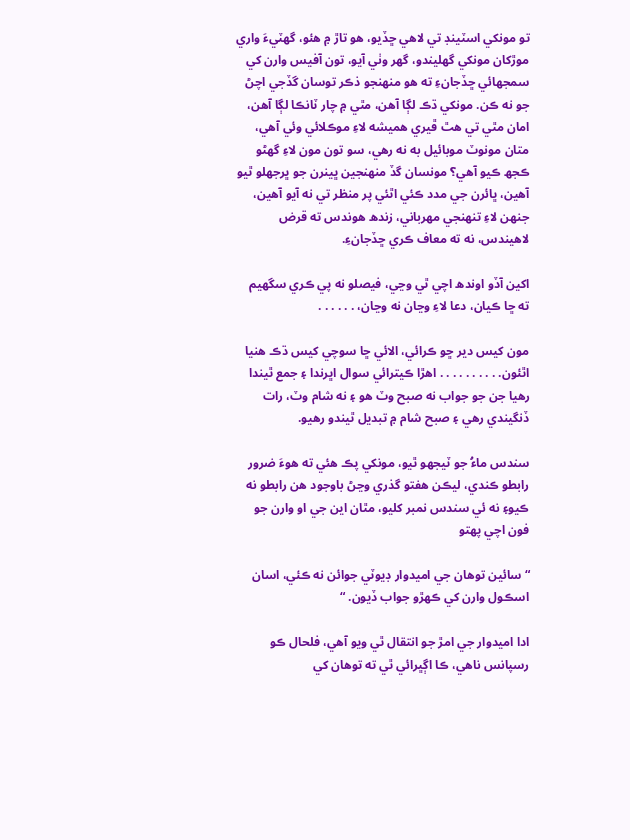تو مونکي اسٽينڊ تي لاھي ڇڏيو، ھو تاڙ ۾ ھئو، گھٽيءَ واري موڙکان مونکي گھليندو، گھر وٺي آيو، تون آفيس وارن کي سمجھائي ڇڏجانءِ ته ھو منھنجو ذڪر توسان گڏجي اچڻ جو نه ڪن. مونکي ڌڪ لڳا آھن، مٿي ۾ چار ٽانڪا لڳا آھن، امان مٿي تي ھٿ ڦيري هميشه لاءِ موڪلائي وئي آھي، متان مونوٽ موبائيل به نه رھي، سو تون مون لاءِ گھڻو ڪجھ ڪيو آھي؟ مونسان گڏ منھنجين ڀينرن جو ڀرجھلو ٿيو آھين، ڀائرن جي مدد ڪئي اٿئي پر منظر تي نه آيو آھين، جنھن لاءِ تنھنجي مھرباني، زندھ ھوندس ته قرض لاھيندس، نه ته معاف ڪري ڇڏجانءِ.

اکين آڏو اوندھ اچي ٿي وڃي، فيصلو نه پي ڪري سگھيم ته ڇا ڪيان، دعا لاءِ وڃان نه وڃان، . . . . . .

مون کيس دير ڇو ڪرائي، الائي ڇا سوچي کيس ڌڪ ھنيا اٿئون. . . . . . . . . . اھڙا ڪيترائي سوال اڀرندا ۽ جمع ٿيندا رھيا جن جو جواب نه صبح وٽ ھو ۽ نه شام وٽ، رات ڏنگيندي رھي ۽ صبح شام ۾ تبديل ٿيندو رھيو.

سندس ماءُ جو ٽيجھو ٿيو، مونکي پڪ ھئي ته ھوءَ ضرور رابطو ڪندي، ليڪن ھفتو گذري وڃڻ باوجود ھن رابطو نه ڪيو۽ نه ئي سندس نمبر کليو، مٿان اين جي او وارن جو فون اچي پھتو

“سائين توھان جي اميدوار ڊيوٽي جوائن نه ڪئي، اسان اسڪول وارن کي ڪھڙو جواب ڏيون. “

ادا اميدوار جي امڙ جو انتقال ٿي ويو آھي، فلحال ڪو رسپانس ناھي، ڪا اڳڀرائي ٿي ته توھان کي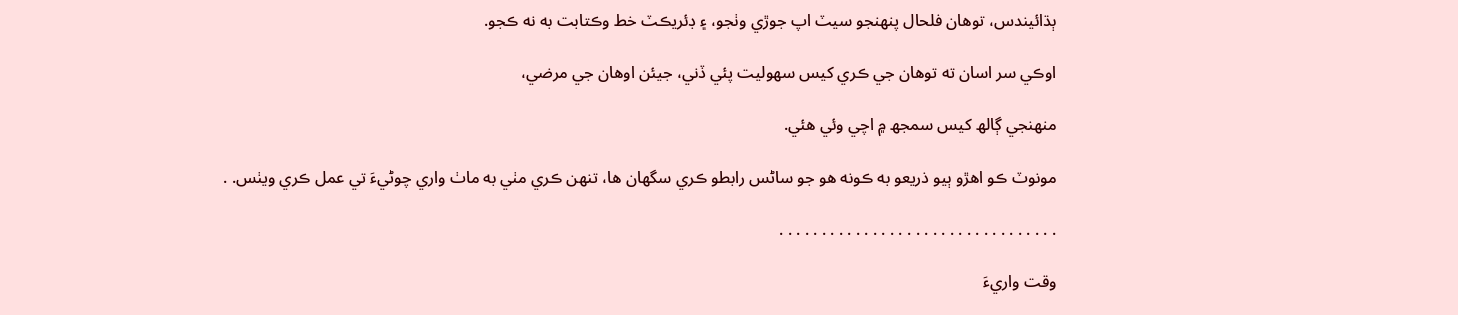ٻڌائيندس، توھان فلحال پنھنجو سيٽ اپ جوڙي وٺجو، ۽ ڊئريڪٽ خط وڪتابت به نه ڪجو.

اوڪي سر اسان ته توھان جي ڪري کيس سھوليت پئي ڏني، جيئن اوھان جي مرضي،

منھنجي ڳالھ کيس سمجھ ۾ اچي وئي ھئي.

مونوٽ ڪو اھڙو ٻيو ذريعو به ڪونه ھو جو ساڻس رابطو ڪري سگھان ھا، تنھن ڪري مٺي به ماٺ واري چوڻيءَ تي عمل ڪري ويٺس. .

. . . . . . . . . . . . . . . . . . . . . . . . . . . . . . . . .

وقت واريءَ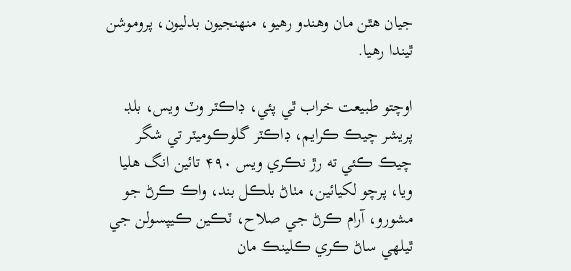جيان ھٿن مان وھندو رھيو، منھنجيون بدليون، پروموشن ٿيندا رھيا.

اوچتو طبيعت خراب ٿي پئي، ڊاڪٽر وٽ ويس، بلڊ پريشر چيڪ ڪرايم، ڊاڪٽر گلوڪوميٽر تي شگر چيڪ ڪئي ته رڙ نڪري ويس ۴۹۰ تائين انگ ھليا ويا، پرچو لکيائين، مٺاڻ بلڪل بند، واڪ ڪرڻ جو مشورو، آرام ڪرڻ جي صلاح، ٽڪين ڪيپسولن جي ٿيلھي ساڻ ڪري ڪلينڪ مان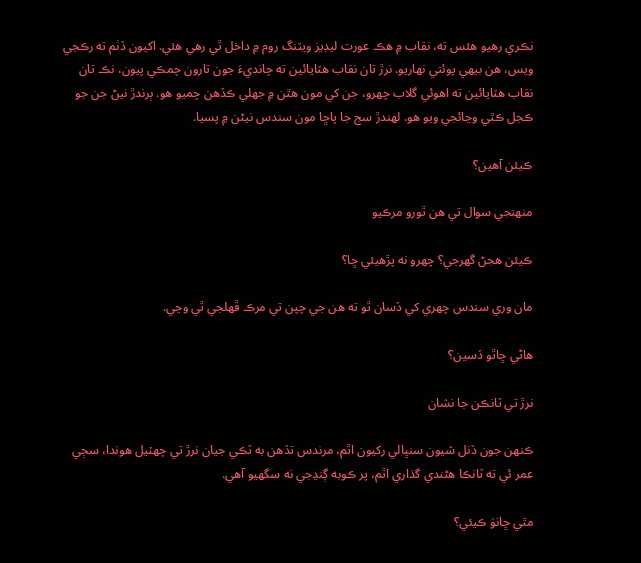نڪري رھيو ھئس ته، نقاب ۾ ھڪ عورت ليڊيز ويٽنگ روم ۾ داخل ٿي رھي ھئي. اکيون ڏٺم ته رڪجي ويس، ھن بيھي پوئتي نھاريو. نرڙ تان نقاب ھٽايائين ته چانديءَ جون تارون چمڪي پيون، نڪ تان نقاب ھٽايائين ته اھوئي گلاب چھرو، جن کي مون ھٿن ۾ جھلي ڪڏھن چميو ھو. ٻرندڙ نيڻ جن جو ڪجل ڪٿي وڃائجي ويو ھو. لھندڙ سج جا پاڇا مون سندس نيڻن ۾ پسيا.

ڪيئن آھين؟

منھنجي سوال تي ھن ٿورو مرڪيو

ڪيئن ھجڻ گھرجي؟ چھرو نه پڙھيئي ڇا؟

مان وري سندس چھري کي ڏسان ٿو ته ھن جي چپن تي مرڪ ڦھلجي ٿي وڃي.

ھاڻي ڇاٿو ڏسين؟

نرڙ تي ٽانڪن جا نشان

ڪنھن جون ڏنل شيون سنڀالي رکيون اٿم، مرندس تڏھن به ٽڪي جيان نرڙ تي چھٽيل ھوندا، سڄي عمر ئي ته ٽانڪا ھڻندي گذاري اٿم، پر ڪوبه ڳنڍجي نه سگھيو آھي.

مٿي ڇانوَ ڪيئي؟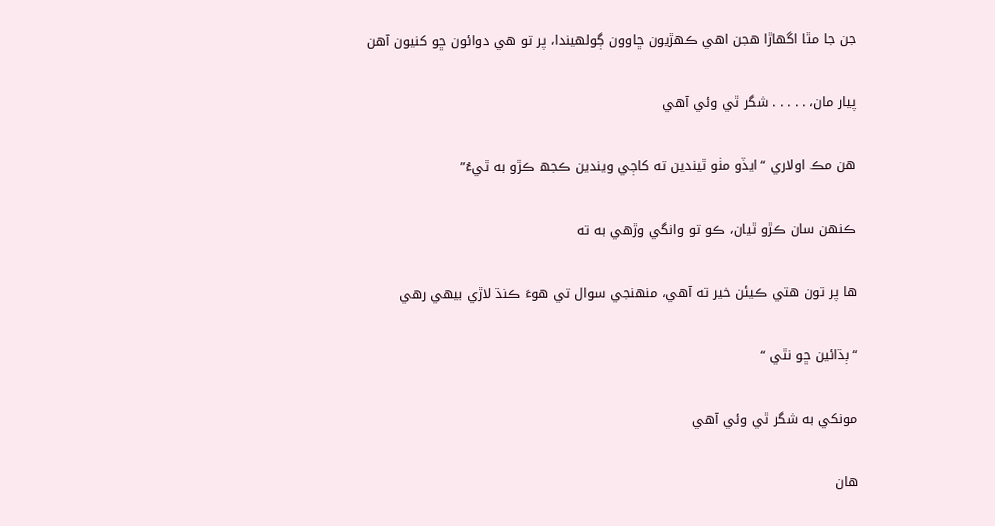جن جا مٿا اگھاڙا ھجن اھي ڪھڙيون ڇاوون ڳولھيندا، پر تو ھي دوائون ڇو کنيون آھن

پيار مان، . . . . . شگر ٿي وئي آھي

ھن مڪ اولاري “ايڏو مٺو ٿيندين ته کاڄي ويندين ڪجھ ڪڙو به ٿيءُ”

ڪنھن سان ڪڙو ٿيان، ڪو تو وانگي وڙھي به ته

ھا پر تون ھتي ڪيئن خير ته آھي، منھنجي سوال تي ھوءَ ڪنڌ لاڙي بيھي رھي

“ٻڌائين ڇو نٿي “

مونکي به شگر ٿي وئي آھي

ھان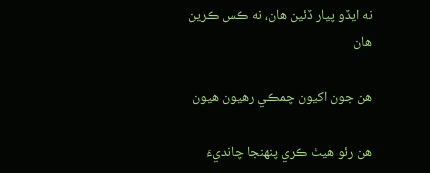نه ايڏو پيار ڏئين ھان، نه ڪس ڪرين ھان

ھن جون اکيون چمڪي رھيون ھيون

ھن رئو ھيٺ ڪري پنھنجا چانديءَ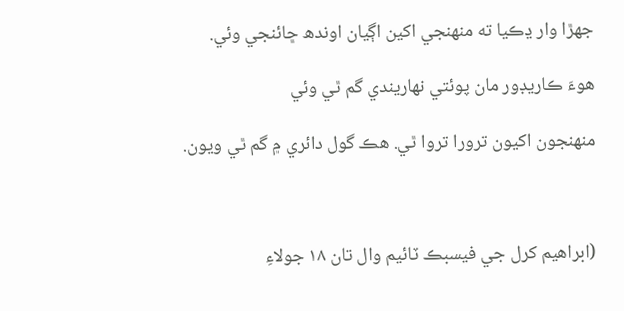جھڙا وار ڍڪيا ته منھنجي اکين اڳيان اوندھ ڇائنجي وئي.

ھوءَ ڪاريڊور مان پوئتي نھاريندي گم ٿي وئي

منھنجون اکيون ترورا تروا ٿي. ھڪ گول دائري ۾ گم ٿي ويون.



(ابراھيم کرل جي فيسبڪ ٽائيم وال تان ۱۸ جولاءِ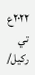۲۰۲۲ع تي رکيل/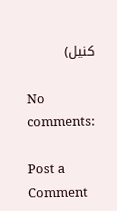کنيل)

No comments:

Post a Comment